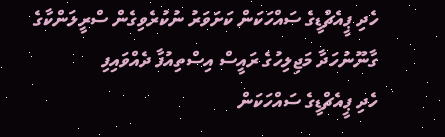ހެދި ޕީއެޗްޑީގެ ސައްހަކަން ކަށަވަރު ނުކުރެވިގެން ސްރީލަންކާގެ ގާނޫނުހަދާ މަޖިލިހުގެ ރައީސް އިސްތިއުފާ ދެއްވައިފި
ހެދި ޕީއެޗްޑީގެ ސައްހަކަން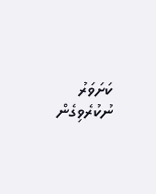ކަށަވަރު ނުކުރެވިގެން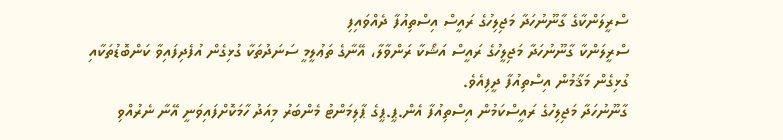ސްރީލަންކާގެ ގާނޫނުހަދާ މަޖިލިހުގެ ރައީސް އިސްތިއުފާ ދެއްވައިފި
ސްރީލަންކާ ގާނޫނުހަދާ މަޖިލީހުގެ ރައީސް އަޝޯކާ ރަންވާލާ، އޭނާގެ ތަޢުލީމީ ސަނަދުތަކާ ގުޅިގެން އުފެދިފައިވާ ކަންބޮޑުތަކާއި ގުޅިގެން މަޤާމުން އިސްތިއުފާ ދީފިއެވެ.
ގާނޫނުހަދާ މަޖިލިހުގެ ރައީސްކަމުން އިސްތިއުފާ އެން.ޕީ.ޕީގެ ޕާލިމަންޓު މެންބަރު މިއަދު ހާމަކޮށްފައިވަނީ އޭނާ ނެރުއްވި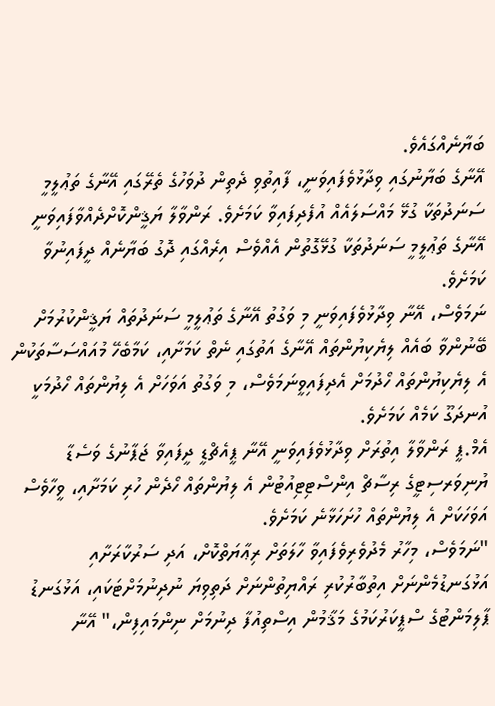ބަޔާނެއްގައެވެ.
އޭނާގެ ބަޔާނުގައި ވިދާޅުވެފައިވަނީ، ފާއިތުވި ދެތިން ދުވަހުގެ ތެރޭގައި އޭނާގެ ތަޢުލީމީ ސަނަދުތަކާ ގުޅޭ މައްސަލައެއް އުފެދިފައިވާ ކަމަށެވެ. ރަންވާލާ ޔަޤީންކޮށްދެއްވާފައިވަނީ އޭނާގެ ތަޢުލީމީ ސަނަދުތަކާ ގުޅޭގޮތުން އެއްވެސް އިރެއްގައި ދޮގު ބަޔާނެއް ދީފައިނުވާ ކަމަށެވެ.
ނަމަވެސް، އޭނާ ވިދާޅުވެފައިވަނީ މި ވަގުތު އޭނާގެ ތަޢުލީމީ ސަނަދުތައް ޔަޤީންކުރުމަށް ބޭނުންވާ ބައެއް ލިޔެކިޔުންތައް އޭނާގެ އަތުގައި ނެތް ކަމަށާއި، ކަމާބެހޭ މުއައްސަސާތަކުން އެ ލިޔެކިޔުންތައް ހޯދުމަށް އެދިފައިވީނަމަވެސް، މި ވަގުތު އަވަހަށް އެ ލިޔުންތައް ހޯދުމަކީ އުނދަގޫ ކަމެއް ކަމަށެވެ.
އެމް.ޕީ ރަންވާލާ އިތުރަށް ވިދާޅުވެފައިވަނީ އޭނާ ޕީއެޗްޑީ ދީފައިވާ ޖަޕާނުގެ ވަސެޑާ ޔުނިވަރސިޓީގެ ރިސާޗް އިންސްޓިޓިއުޓުން އެ ލިޔުންތައް ހޯދެން ހުރި ކަމަށާއި، ވީހާވެސް އަވަހަކަށް އެ ލިޔުންތައް ހުށަހަޅާނެ ކަމަށެވެ.
"ނަމަވެސް، މިހާރު މެދުވެރިވެފައިވާ ހާލަތަށް ރިޢާޔަތްކޮށް، އަދި ސަރުކާރަށާއި އަޅުގަނޑުމެންނަށް އިތުބާރުކުރި ރައްޔިތުންނަށް ދަތިވިޔަ ނުދިނުމަށްޓަކައި، އަޅުގަނޑު ޕާލިމަންޓުގެ ސްޕީކަރުކަމުގެ މަޤާމުން އިސްތިއުފާ ދިނުމަށް ނިންމައިފިން،" އޭނާ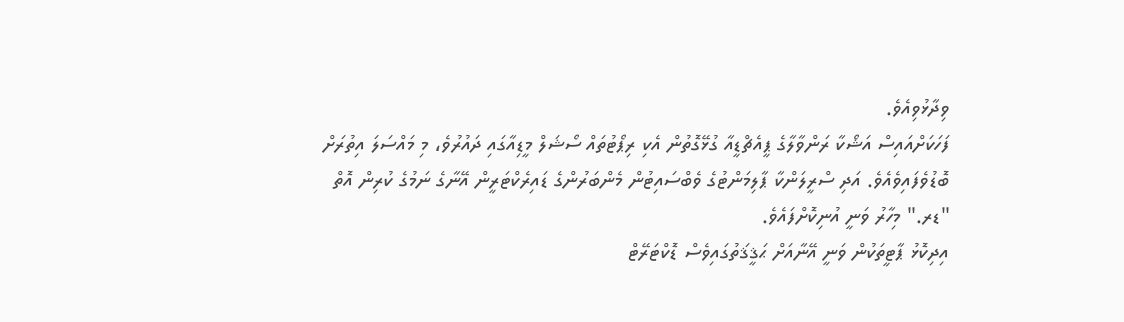ވިދާޅުވިއެވެ.
ފަހަކަށްއައިސް އަޝޯކާ ރަންވާލާގެ ޕީއެޗްޑީއާ ގުޅޭގޮތުން އެކި ރިޕޯޓުތައް ސޯޝަލް މީޑިއާގައި ދައުރުވެ، މި މައްސަލަ އިތުރަށް ބޮޑުވެފައިވެއެވެ. އަދި ސްރީލަންކާ ޕާލިމަންޓުގެ ވެބްސައިޓުން މެންބަރުންގެ ޑައިރެކްޓަރީން އޭނާގެ ނަމުގެ ކުރިން އޮތް "ޑރ." މިހާރު ވަނީ އުނިކޮށްފައެވެ.
އިދިކޮޅު ޕާޓީތަކުން ވަނީ އޭނާއަށް ޙަޤީޤަތުގައިވެސް ޑޮކްޓަރޭޓް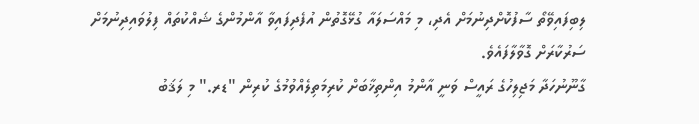ލިބިފައިވޭތޯ ސާފުކޮށްދިނުމަށް އެދި، މި މައްސަލައާ ގުޅޭގޮތުން އުފެދިފައިވާ އާންމުންގެ ޝައްކުތައް ފިލުވައިދިނުމަށް ސަރުކާރަށް ގޮވާލާފައެވެ.
ގާނޫނުހަދާ މަޖިލިހުގެ ރައީސް ވަނީ އާންމު އިންތިޚާބަށް ކުރިމަތިލެއްވުމުގެ ކުރިން "ޑރ." މި ލަޤަބު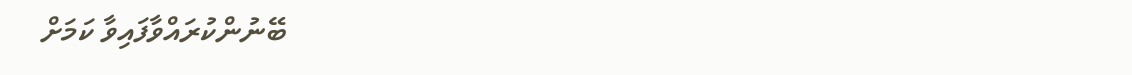ބޭނުންކުރައްވާފައިވާ ކަމަށް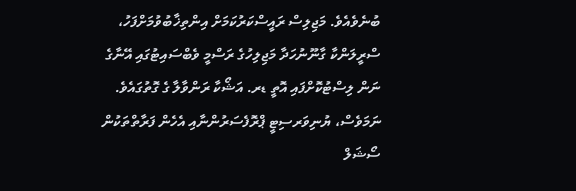ބުނެވެއެވެ. މަޖިލިސް ރައީސްކަރުކަމަށް އިންތިޚާބުވުމަށްފަހު، ސްރީލަންކާ ގާނޫނުހަދާ މަޖިލިހުގެ ރަސްމީ ވެބްސައިޓުގައި އޭނާގެ ނަން ލިސްޓުކޮށްފައި އޮތީ ޑރ. އަޝޯކާ ރަންވާލާ ގެ ގޮތުގައެވެ.
ނަމަވެސް، ޔުނިވަރސިޓީ ޕްރޮފެސަރުންނާއި އެހެން ފަރާތްތަކުން ސޯޝަލް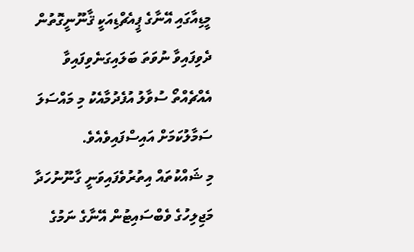މީޑިއާގައި އޭނާގެ ޕީއެޗްޑިއަކީ ޤާނޫނީގޮތުން ދެވިފައިވާ ނުވަތަ ބަލައިގަނެވިފައިވާ އެއްޗެއްތޯ ސުވާލު އުފެދުމާއެކު މި މައްސަލަ ސަމާލުކަމަށް އައިސްފައިވެއެވެ.
މި ޝައްކުތައް އިތުރުވެފައިވަނީ ގާނޫނުހަދާ މަޖިލިހުގެ ވެބްސައިޓުން އޭނާގެ ނަމުގެ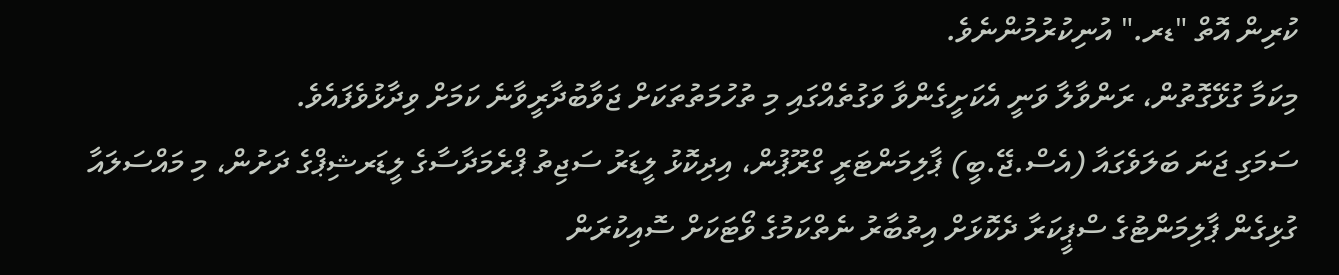ކުރިން އޮތް "ޑރ." އުނިކުރުމުންނެވެ.
މިކަމާ ގުޅޭގޮތުން، ރަންވާލާ ވަނީ އެކަށީގެންވާ ވަގުތެއްގައި މި ތުހުމަތުތަކަށް ޖަވާބުދާރީވާނެ ކަމަށް ވިދާޅުވެފައެވެ.
ސަމަގި ޖަނަ ބަލަވެގައާ (އެސް.ޖޭ.ބީ) ޕާލިމަންޓަރީ ގްރޫޕުން، އިދިކޮޅު ލީޑަރު ސަޖިތު ޕްރެމަދާސާގެ ލީޑަރޝިޕްގެ ދަށުން، މި މައްސަލައާ ގުޅިގެން ޕާލިމަންޓުގެ ސްޕީކަރާ ދެކޮޅަށް އިތުބާރު ނެތްކަމުގެ ވޯޓަކަށް ސޮއިކުރަން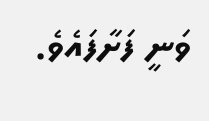ވަނީ ފަށާފައެވެ.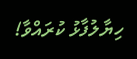ހިޔާލުފާޅު ކުރައްވާ!